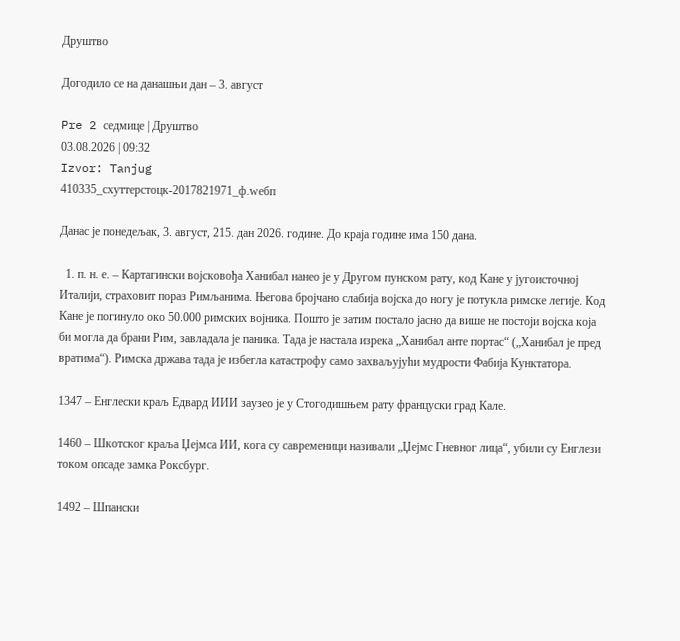Друштво

Догодило се на данашњи дан – 3. август

Pre 2 седмице | Друштво
03.08.2026 | 09:32
Izvor: Tanjug
410335_схуттерстоцк-2017821971_ф.wебп

Данас је понедељак, 3. август, 215. дан 2026. године. До краја године има 150 дана.

  1. п. н. е. – Картагински војсковођа Ханибал нанео је у Другом пунском рату, код Кане у југоисточној Италији, страховит пораз Римљанима. Његова бројчано слабија војска до ногу је потукла римске легије. Код Кане је погинуло око 50.000 римских војника. Пошто је затим постало јасно да више не постоји војска која би могла да брани Рим, завладала је паника. Тада је настала изрека „Ханибал анте портас“ („Ханибал је пред вратима“). Римска држава тада је избегла катастрофу само захваљујући мудрости Фабија Кунктатора.

1347 – Енглески краљ Едвард ИИИ заузео је у Стогодишњем рату француски град Кале.

1460 – Шкотског краља Џејмса ИИ, кога су савременици називали „Џејмс Гневног лица“, убили су Енглези током опсаде замка Роксбург.

1492 – Шпански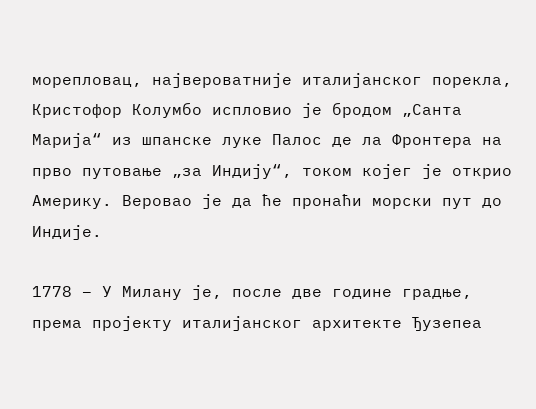морепловац, највероватније италијанског порекла, Кристофор Колумбо испловио је бродом „Санта Марија“ из шпанске луке Палос де ла Фронтера на прво путовање „за Индију“, током којег је открио Америку. Веровао је да ће пронаћи морски пут до Индије.

1778 – У Милану је, после две године градње, према пројекту италијанског архитекте Ђузепеа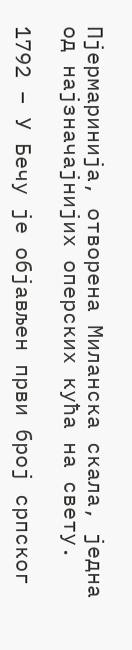Пјермаринија, отворена Миланска скала, једна од најзначајнијих оперских кућа на свету.

1792 – У Бечу је објављен први број српског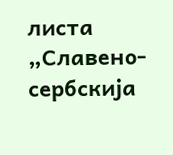листа „Славено-сербскија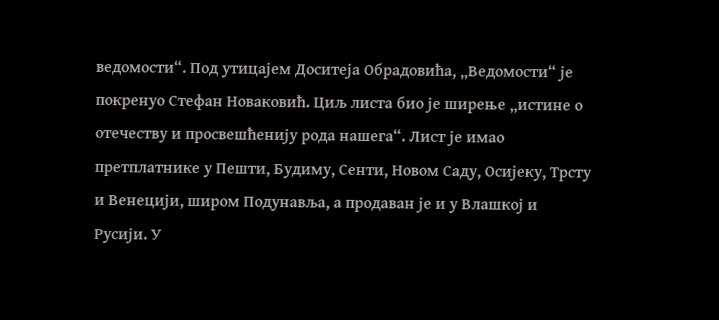ведомости“. Под утицајем Доситеја Обрадовића, „Ведомости“ је покренуо Стефан Новаковић. Циљ листа био је ширење „истине о отечеству и просвешћенију рода нашега“. Лист је имао претплатнике у Пешти, Будиму, Сенти, Новом Саду, Осијеку, Трсту и Венецији, широм Подунавља, а продаван је и у Влашкој и Русији. У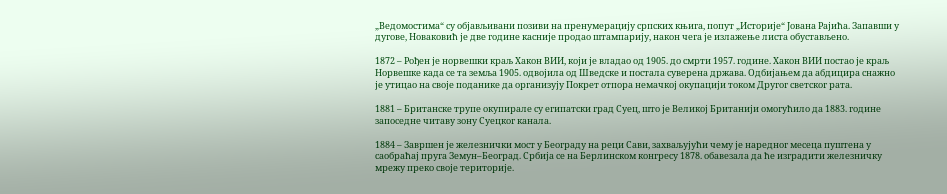„Ведомостима“ су објављивани позиви на пренумерацију српских књига, попут „Историје“ Јована Рајића. Запавши у дугове, Новаковић је две године касније продао штампарију, након чега је излажење листа обустављено.

1872 – Рођен је норвешки краљ Хакон ВИИ, који је владао од 1905. до смрти 1957. године. Хакон ВИИ постао је краљ Норвешке када се та земља 1905. одвојила од Шведске и постала суверена држава. Одбијањем да абдицира снажно је утицао на своје поданике да организују Покрет отпора немачкој окупацији током Другог светског рата.

1881 – Британске трупе окупирале су египатски град Суец, што је Великој Британији омогућило да 1883. године запоседне читаву зону Суецког канала.

1884 – Завршен је железнички мост у Београду на реци Сави, захваљујући чему је наредног месеца пуштена у саобраћај пруга Земун–Београд. Србија се на Берлинском конгресу 1878. обавезала да ће изградити железничку мрежу преко своје територије.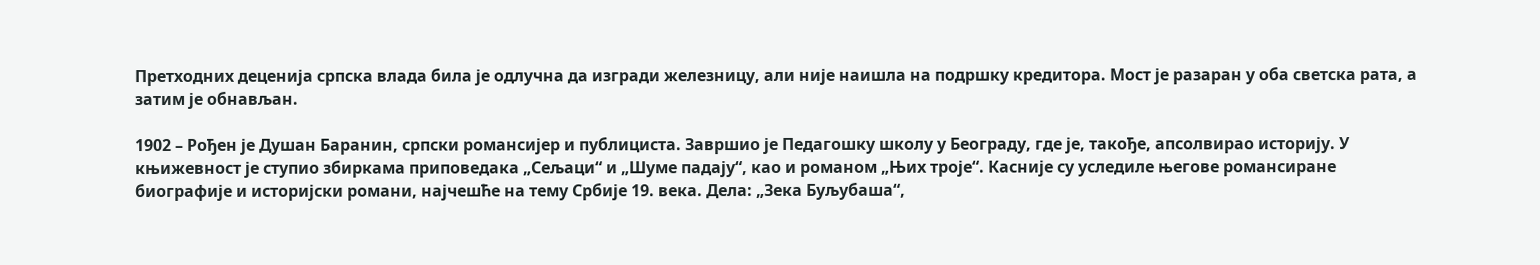Претходних деценија српска влада била је одлучна да изгради железницу, али није наишла на подршку кредитора. Мост је разаран у оба светска рата, а затим је обнављан.

1902 – Рођен је Душан Баранин, српски романсијер и публициста. Завршио је Педагошку школу у Београду, где је, такође, апсолвирао историју. У књижевност је ступио збиркама приповедака „Сељаци“ и „Шуме падају“, као и романом „Њих троје“. Касније су уследиле његове романсиране биографије и историјски романи, најчешће на тему Србије 19. века. Дела: „Зека Буљубаша“,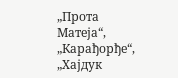„Прота Матеја“, „Карађорђе“, „Хајдук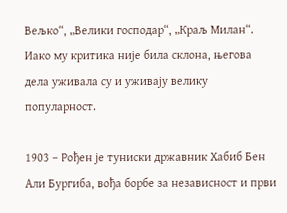Вељко“, „Велики господар“, „Краљ Милан“. Иако му критика није била склона, његова дела уживала су и уживају велику популарност.

1903 – Рођен је туниски државник Хабиб Бен Али Бургиба, вођа борбе за независност и први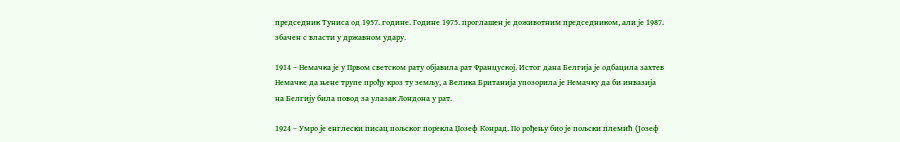председник Туниса од 1957. године. Године 1975. проглашен је доживотним председником, али је 1987. збачен с власти у државном удару.

1914 – Немачка је у Првом светском рату објавила рат Француској. Истог дана Белгија је одбацила захтев Немачке да њене трупе прођу кроз ту земљу, а Велика Британија упозорила је Немачку да би инвазија на Белгију била повод за улазак Лондона у рат.

1924 – Умро је енглески писац пољског порекла Џозеф Конрад. По рођењу био је пољски племић (Јозеф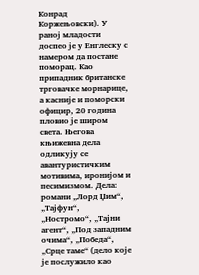Конрад Коржењовски). У раној младости доспео је у Енглеску с намером да постане поморац. Као припадник британске трговачке морнарице, а касније и поморски официр, 20 година пловио је широм света. Његова књижевна дела одликују се авантуристичким мотивима, иронијом и песимизмом. Дела: романи „Лорд Џим“, „Тајфун“, „Ностромо“, „Тајни агент“, „Под западним очима“, „Победа“, „Срце таме“ (дело које је послужило као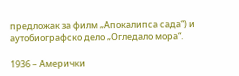предложак за филм „Апокалипса сада“) и аутобиографско дело „Огледало мора“.

1936 – Амерички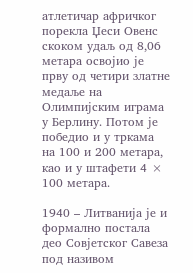атлетичар афричког порекла Џеси Овенс скоком удаљ од 8,06 метара освојио је прву од четири златне медаље на Олимпијским играма у Берлину. Потом је победио и у тркама на 100 и 200 метара, као и у штафети 4 × 100 метара.

1940 – Литванија је и формално постала део Совјетског Савеза под називом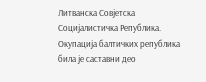Литванска Совјетска Социјалистичка Република. Окупација балтичких република била је саставни део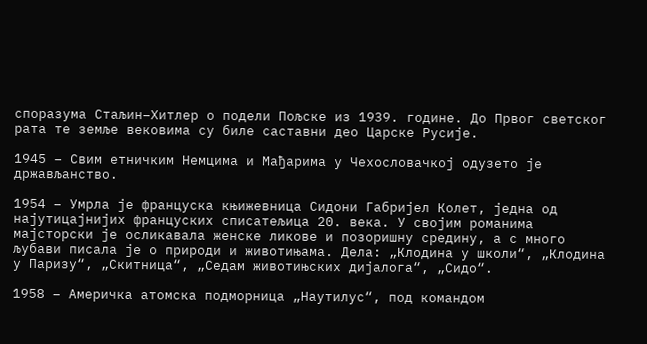споразума Стаљин–Хитлер о подели Пољске из 1939. године. До Првог светског рата те земље вековима су биле саставни део Царске Русије.

1945 – Свим етничким Немцима и Мађарима у Чехословачкој одузето је држављанство.

1954 – Умрла је француска књижевница Сидони Габријел Колет, једна од најутицајнијих француских списатељица 20. века. У својим романима мајсторски је осликавала женске ликове и позоришну средину, а с много љубави писала је о природи и животињама. Дела: „Клодина у школи“, „Клодина у Паризу“, „Скитница“, „Седам животињских дијалога“, „Сидо“.

1958 – Америчка атомска подморница „Наутилус“, под командом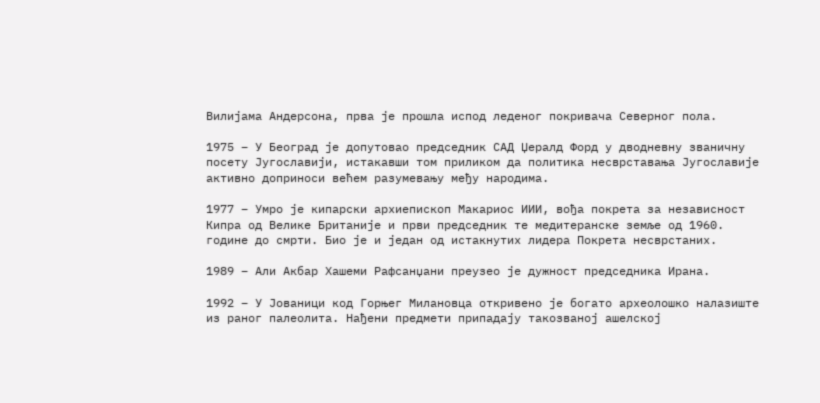Вилијама Андерсона, прва је прошла испод леденог покривача Северног пола.

1975 – У Београд је допутовао председник САД Џералд Форд у дводневну званичну посету Југославији, истакавши том приликом да политика несврставања Југославије активно доприноси већем разумевању међу народима.

1977 – Умро је кипарски архиепископ Макариос ИИИ, вођа покрета за независност Кипра од Велике Британије и први председник те медитеранске земље од 1960. године до смрти. Био је и један од истакнутих лидера Покрета несврстаних.

1989 – Али Акбар Хашеми Рафсанџани преузео је дужност председника Ирана.

1992 – У Јованици код Горњег Милановца откривено је богато археолошко налазиште из раног палеолита. Нађени предмети припадају такозваној ашелској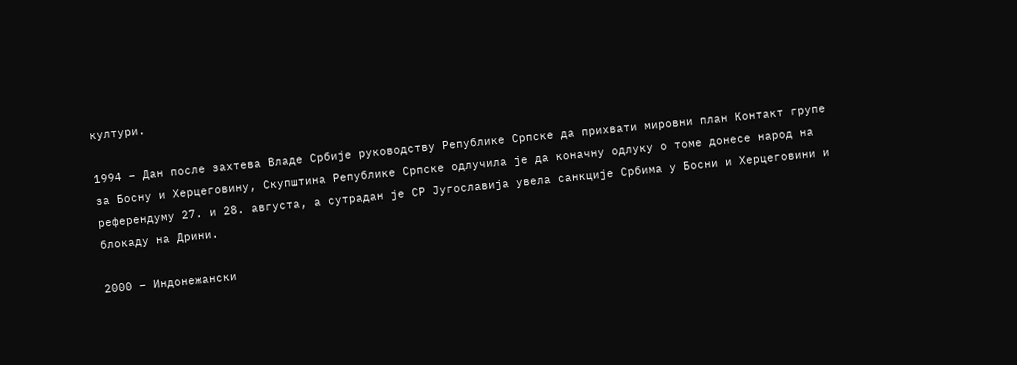култури.

1994 – Дан после захтева Владе Србије руководству Републике Српске да прихвати мировни план Контакт групе за Босну и Херцеговину, Скупштина Републике Српске одлучила је да коначну одлуку о томе донесе народ на референдуму 27. и 28. августа, а сутрадан је СР Југославија увела санкције Србима у Босни и Херцеговини и блокаду на Дрини.

2000 – Индонежански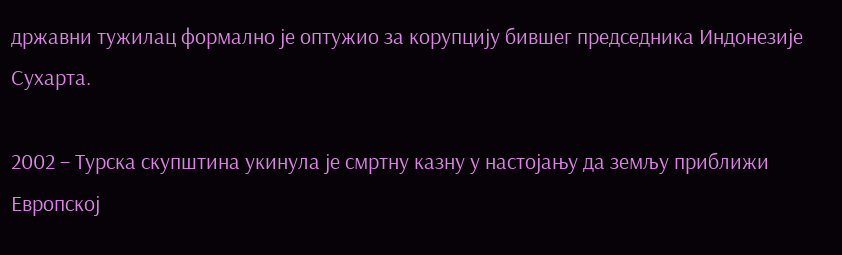државни тужилац формално је оптужио за корупцију бившег председника Индонезије Сухарта.

2002 – Турска скупштина укинула је смртну казну у настојању да земљу приближи Европској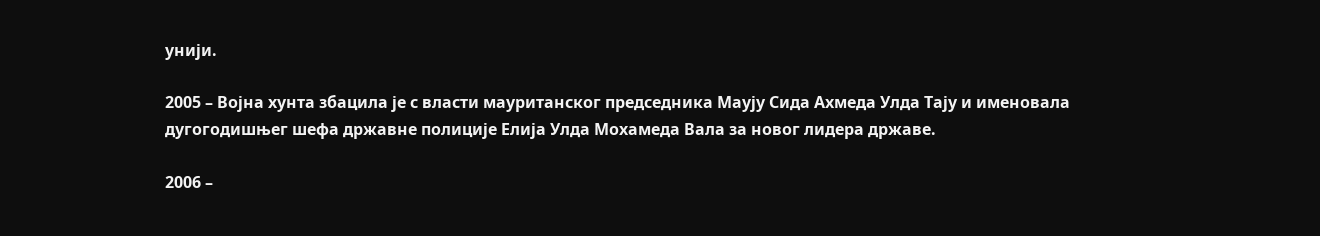унији.

2005 – Војна хунта збацила је с власти мауританског председника Маују Сида Ахмеда Улда Тају и именовала дугогодишњег шефа државне полиције Елија Улда Мохамеда Вала за новог лидера државе.

2006 –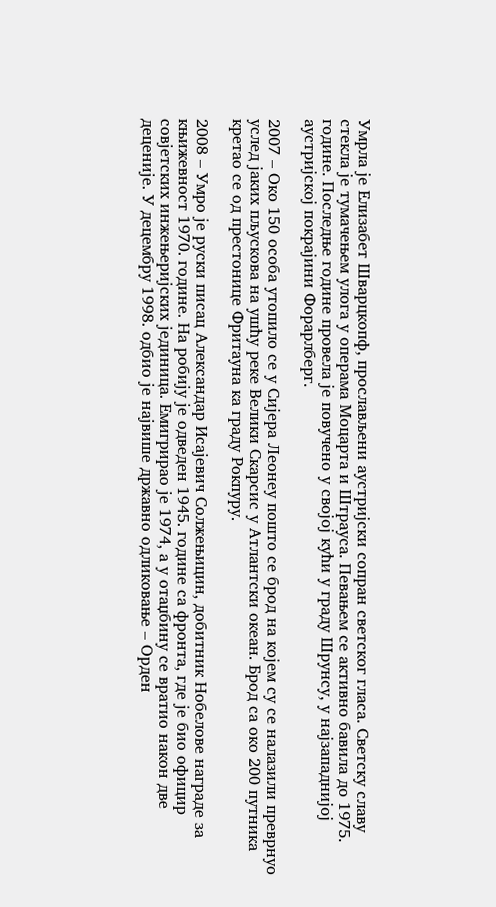Умрла је Елизабет Шварцкопф, прослављени аустријски сопран светског гласа. Светску славу стекла је тумачењем улога у операма Моцарта и Штрауса. Певањем се активно бавила до 1975. године. Последње године провела је повучено у својој кући у граду Шрунсу, у најзападнијој аустријској покрајини Форарлберг.

2007 – Око 150 особа утопило се у Сијера Леонеу пошто се брод на којем су се налазили преврнуо услед јаких пљускова на ушћу реке Велики Скарсис у Атлантски океан. Брод са око 200 путника кретао се од престонице Фритауна ка граду Рокпуру.

2008 – Умро је руски писац Александар Исајевич Солжењицин, добитник Нобелове награде за књижевност 1970. године. На робију је одведен 1945. године са фронта, где је био официр совјетских инжењеријских јединица. Емигрирао је 1974, а у отаџбину се вратио након две деценије. У децембру 1998. одбио је највише државно одликовање – Орден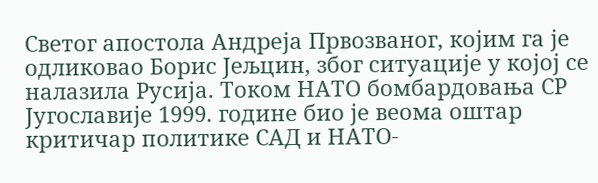Светог апостола Андреја Првозваног, којим га је одликовао Борис Јељцин, због ситуације у којој се налазила Русија. Током НАТО бомбардовања СР Југославије 1999. године био је веома оштар критичар политике САД и НАТО-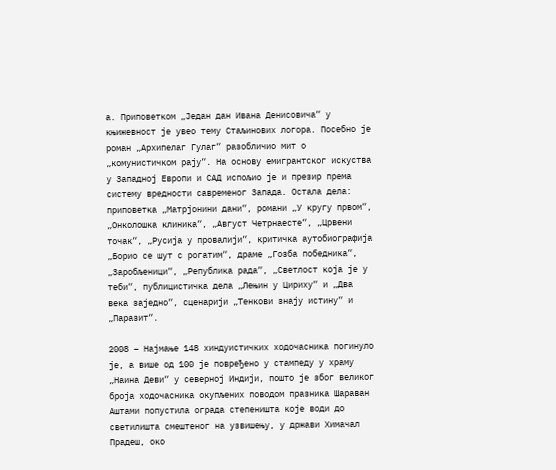а. Приповетком „Један дан Ивана Денисовича“ у књижевност је увео тему Стаљинових логора. Посебно је роман „Архипелаг Гулаг“ разобличио мит о „комунистичком рају“. На основу емигрантског искуства у Западној Европи и САД испољио је и презир према систему вредности савременог Запада. Остала дела: приповетка „Матрјонини дани“, романи „У кругу првом“, „Онколошка клиника“, „Август Четрнаесте“, „Црвени точак“, „Русија у провалији“, критичка аутобиографија „Борио се шут с рогатим“, драме „Гозба победника“, „Заробљеници“, „Република рада“, „Светлост која је у теби“, публицистичка дела „Лењин у Цириху“ и „Два века заједно“, сценарији „Тенкови знају истину“ и „Паразит“.

2008 – Најмање 148 хиндуистичких ходочасника погинуло је, а више од 100 је повређено у стампеду у храму „Наина Деви“ у северној Индији, пошто је због великог броја ходочасника окупљених поводом празника Шараван Аштами попустила ограда степеништа које води до светилишта смештеног на узвишењу, у држави Химачал Прадеш, око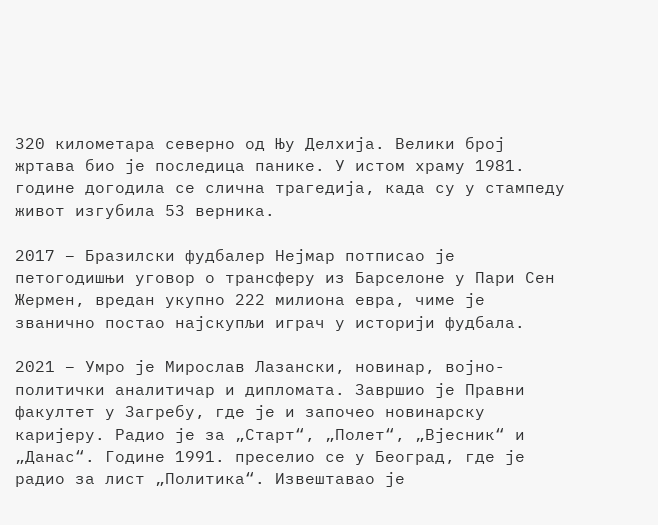320 километара северно од Њу Делхија. Велики број жртава био је последица панике. У истом храму 1981. године догодила се слична трагедија, када су у стампеду живот изгубила 53 верника.

2017 – Бразилски фудбалер Нејмар потписао је петогодишњи уговор о трансферу из Барселоне у Пари Сен Жермен, вредан укупно 222 милиона евра, чиме је званично постао најскупљи играч у историји фудбала.

2021 – Умро је Мирослав Лазански, новинар, војно-политички аналитичар и дипломата. Завршио је Правни факултет у Загребу, где је и започео новинарску каријеру. Радио је за „Старт“, „Полет“, „Вјесник“ и „Данас“. Године 1991. преселио се у Београд, где је радио за лист „Политика“. Извештавао је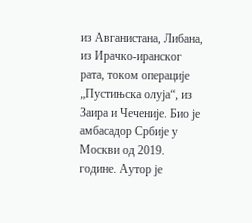из Авганистана, Либана, из Ирачко-иранског рата, током операције „Пустињска олуја“, из Заира и Чеченије. Био је амбасадор Србије у Москви од 2019. године. Аутор је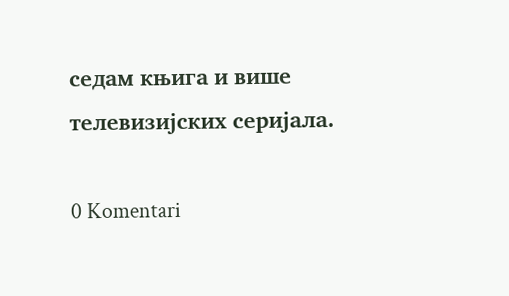седам књига и више телевизијских серијала.

0 Komentari